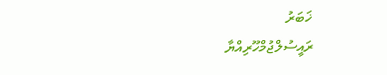ޚަބަރު
ރައީސުލްޖުމްހޫރިއްޔާ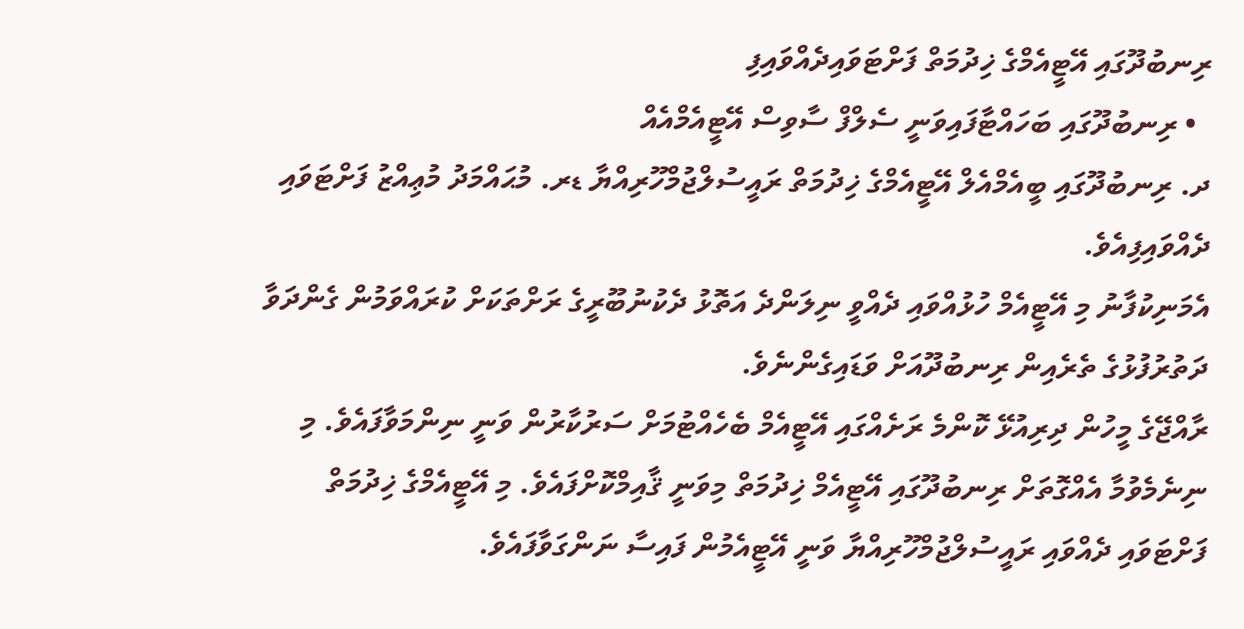ރިނބުދޫގައި އޭޓީއެމްގެ ޚިދުމަތް ފަށްޓަވައިދެއްވައިފި
  • ރިނބުދޫގައި ބަހައްޓާފައިވަނީ ސެލްފް ސާވިސް އޭޓީއެމްއެއް
ދ. ރިނބުދޫގައި ބީއެމްއެލް އޭޓީއެމްގެ ޚިދުމަތް ރައީސުލްޖުމްހޫރިއްޔާ ޑރ. މުޙައްމަދު މުޢިއްޒު ފަށްޓަވައި ދެއްވައިފިއެވެ.
އެމަނިކުފާނު މި އޭޓީއެމް ހުޅުއްވައި ދެއްވީ ނިލަންދެ އަތޮޅު ދެކުނުބޫރީގެ ރަށްތަކަށް ކުރައްވަމުން ގެންދަވާ ދަތުރުފުޅުގެ ތެރެއިން ރިނބުދޫއަށް ވަޑައިގެންނެވެ.
ރާއްޖޭގެ މީހުން ދިރިއުޅޭ ކޮންމެ ރަށެއްގައި އޭޓީއެމް ބެހެއްޓުމަށް ސަރުކާރުން ވަނީ ނިންމަވާފައެވެ. މި ނިނެމެވުމާ އެއްގޮތަށް ރިނބުދޫގައި އޭޓީއެމް ޚިދުމަތް މިވަނީ ޤާއިމްކޮށްފައެވެ. މި އޭޓީއެމްގެ ޚިދުމަތް ފަށްޓަވައި ދެއްވައި ރައީސުލްޖުމްހޫރިއްޔާ ވަނީ އޭޓީއެމުން ފައިސާ ނަންގަވާފައެވެ.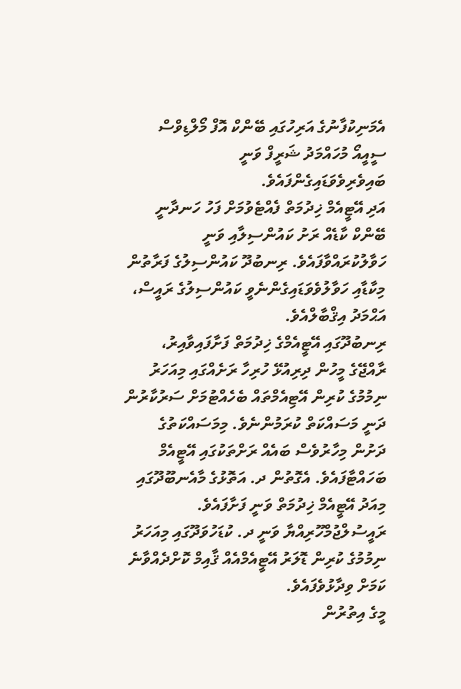އެމަނިކުފާނުގެ އަރިހުގައި ބޭންކް އޮފް މޯލްޑިވްސް ސީއީއޯ މުހައްމަދު ޝަރީފް ވަނީ ބައިވެރިވެވަޑައިގެންފައެވެ.
އަދި އޭޓީއެމް ޚިދުމަތް ފެއްޓެވުމަށް ފަހު ހަނދާނީ ބޭންކް ކާޑެއް ރަށު ކައުންސިލާއި ވަނީ ހަވާލުކުރައްވާފައެވެ. ރިނބުދޫ ކައުންސިލުގެ ފަރާތުން މިކާޑާއި ހަވާލުވެވަޑައިގެންނެވީ ކައުންސިލުގެ ރައީސް، އަޙްމަދު އިޤްބާލްއެވެ.
ރިނބުދޫގައި އޭޓީއެމްގެ ޚިދުމަތް ފަށާފައިވާއިރު، ރާއްޖޭގެ މީހުން ދިރިއުޅޭ ހުރިހާ ރަށެއްގައި މިއަހަރު ނިމުމުގެ ކުރިން އޭޓިއެމްތައް ބެހެއްޓުމަށް ސަރުކާރުން ދަނީ މަސައްކަތް ކުރަމުންނެވެ. މިމަސައްކަތުގެ ދަށުން މިހާރުވެސް ބައެއް ރަށްތަކުގައި އޭޓީއެމް ބަހައްޓާފައެވެ. އެގޮތުން ދ. އަތޮޅުގެ މާއެނބޫދޫގައި މިއަދު އޭޓީއެމް ޚިދުމަތް ވަނީ ފަށާފައެވެ. ރައީސުލްޖުމްހޫރިއްޔާ ވަނީ ދ. ކުޑަހުވަދޫގައި މިއަހަރު ނިމުމުގެ ކުރިން ޑޮލަރު އޭޓީއެމްއެއް ޤާއިމް ކޮށްދެއްވާނެ ކަމަށް ވިދާޅުވެފައެވެ.
މީގެ އިތުރުން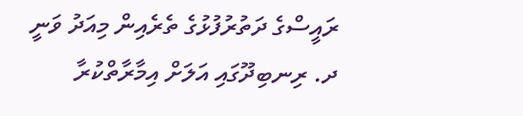ރައީސްގެ ދަތުރުފުޅުގެ ތެރެއިން މިއަދު ވަނީ ދ. ރިނބިދޫގައި އަލަށް އިމާރާތްކުރާ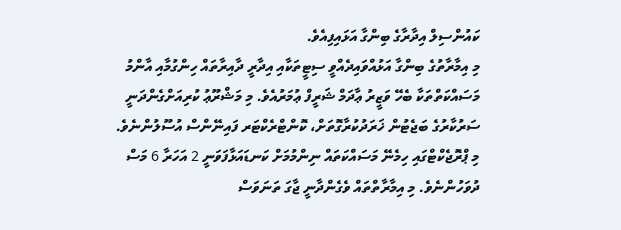ކައުންސިލް އިދާރާގެ ބިންގާ އަޅައިފިއެވެ.
މި އިމާރާތުގެ ބިންގާ އަޅުއްވައިދެއްވީ ސިޓީތަކާއި އިދާރީ ދާއިރާތައް ހިންގުމާއި އާންމު މަސައްކަތްތަކާ ބެހޭ ވަޒީރު ޢާދަމް ޝަރީފް ޢުމަރުއެވެ. މި މަޝްރޫޢު ކުރިއަށްގެންދަނީ ސަރުކާރުގެ ބަޖެޓުން ޚަރަދުކުރާގޮތަށް، ކޮންޓްރެކްޓަރ ފައިނޭންސް އުސޫލުންނެވެ.
މި ޕްރޮޖެކްޓްގައި ހިމެނޭ މަސައްކަތައް ނިންމުމަށް ކަނޑައަޅާފަވަނީ 2 އަހަރާ 6 މަސް ދުވަހުންނެވެ. މި އިމާރާތްތައް ވެގެންދާނީ ޖާގަ ތަނަވަސް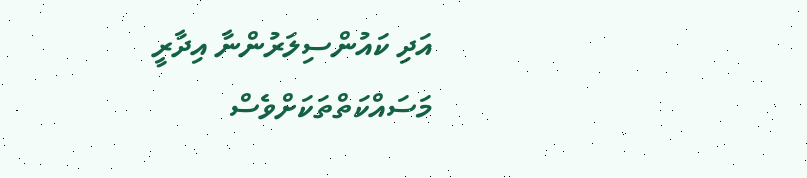އަދި ކައުންސިލަރުންނާ އިދާރީ މަސައްކަތްތަކަށްވެސް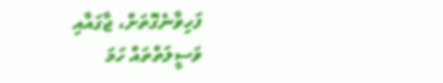ފަހިވާނެގޮތަށް، ޖާގައާއި ވަސީލަތްތައް ހަމަ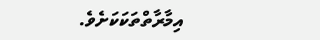އިމާރާތްތަކަކަށެވެ.